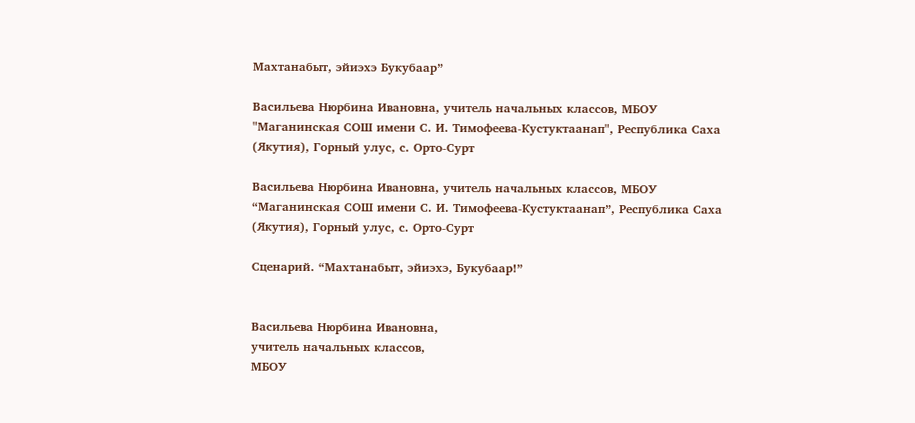Махтанабыт, эйиэхэ Букубаар”

Васильева Нюрбина Ивановна, учитель начальных классов, МБОУ "Маганинская СОШ имени С. И. Тимофеева-Кустуктаанап", Республика Саха (Якутия), Горный улус, с. Орто-Сурт

Васильева Нюрбина Ивановна, учитель начальных классов, МБОУ “Маганинская СОШ имени С. И. Тимофеева-Кустуктаанап”, Республика Саха (Якутия), Горный улус, с. Орто-Сурт

Сценарий. “Махтанабыт, эйиэхэ, Букубаар!”


Васильева Нюрбина Ивановна,
учитель начальных классов,
МБОУ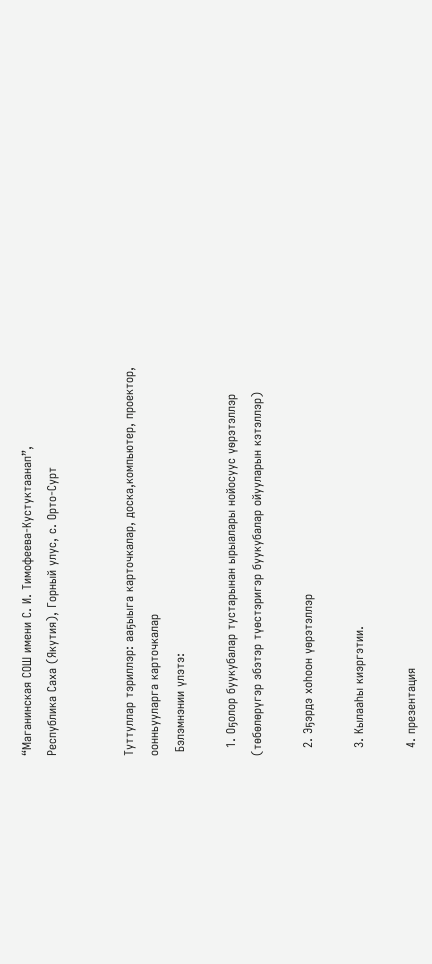“Маганинская СОШ имени С. И. Тимофеева-Кустуктаанап”,
Республика Саха (Якутия), Горный улус, с. Орто-Сурт


Туттуллар тэриллэр: ааҕыыга карточкалар, доска,компьютер, проектор, оонньууларга карточкалар
 Бэлэмнэнии үлэтэ:

  1. Оҕолор буукубалар тустарынан ырыалары нойосуус үѳрэтэллэр (төбөлөрүгэр эбэтэр түөстэригэр буукубалар ойууларын кэтэллэр)

  2. Эҕэрдэ хоhоон үөрэтэллэр

  3. Кылааhы киэргэтии.

  4. презентация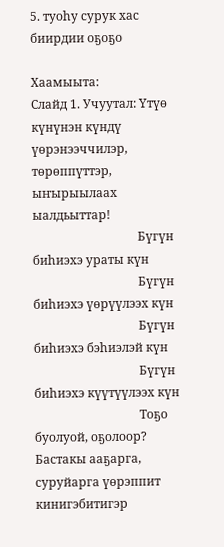5. туоhу сурук хас биирдии оҕоҕо

Хаамыыта:
Слайд 1. Учуутал: Үтүө күнүнэн күндү үөрэнээччилэр, төрөппүттэр, ыҥырыылаах ыалдьыттар!
                                   Бүгүн биһиэхэ ураты күн
                                   Бүгүн биһиэхэ үөрүүлээх күн
                                   Бүгүн биһиэхэ бэһиэлэй күн
                                   Бүгүн биһиэхэ күүтүүлээх күн
                                   Тоҕо буолуой, оҕолоор?
Бастакы ааҕарга, суруйарга үөрэппит кинигэбитигэр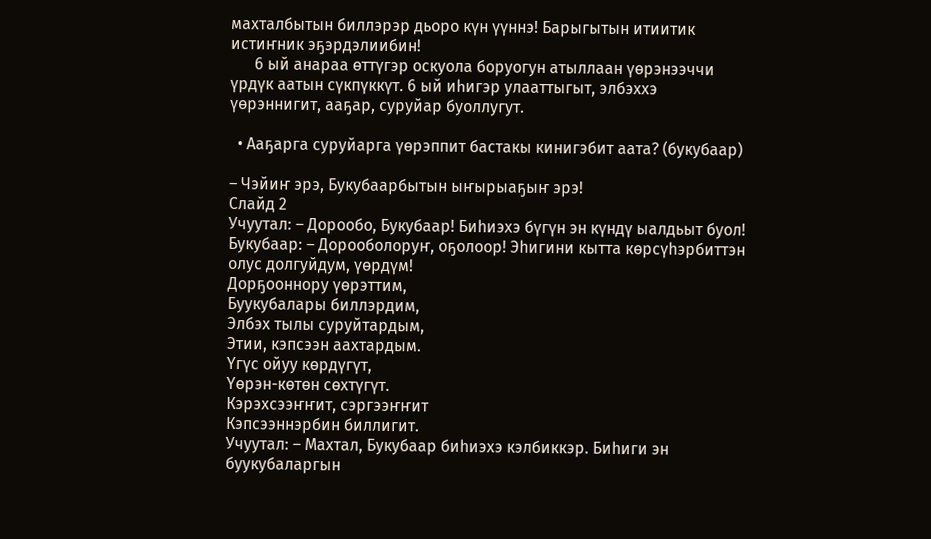махталбытын биллэрэр дьоро күн үүннэ! Барыгытын итиитик истиҥник эҕэрдэлиибин!
      6 ый анараа өттүгэр оскуола боруогун атыллаан үөрэнээччи үрдүк аатын сүкпүккүт. 6 ый иһигэр улааттыгыт, элбэххэ үөрэннигит, ааҕар, суруйар буоллугут.

  • Ааҕарга суруйарга үөрэппит бастакы кинигэбит аата? (букубаар)

– Чэйиҥ эрэ, Букубаарбытын ыҥырыаҕыҥ эрэ!
Слайд 2
Учуутал: – Дорообо, Букубаар! Биhиэхэ бүгүн эн күндү ыалдьыт буол!
Букубаар: – Дорооболоруҥ, оҕолоор! Эhигини кытта көрсүhэрбиттэн олус долгуйдум, үөрдүм!
Дорҕооннору үөрэттим,
Буукубалары биллэрдим,
Элбэх тылы суруйтардым,
Этии, кэпсээн аахтардым.
Үгүс ойуу көрдүгүт,
Үөрэн-көтөн сөхтүгүт.
Кэрэхсээҥҥит, cэргээҥҥит
Кэпсээннэрбин биллигит.
Учуутал: – Махтал, Букубаар биhиэхэ кэлбиккэр. Биhиги эн буукубаларгын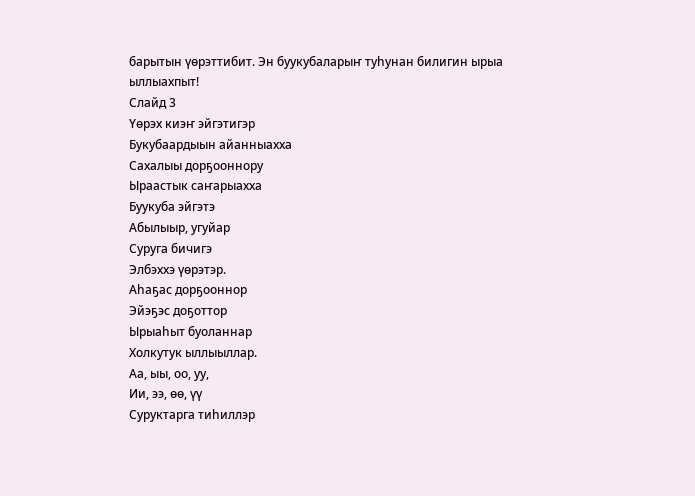барытын үөрэттибит. Эн буукубаларыҥ туhунан билигин ырыа ыллыахпыт!
Слайд 3
Үөрэх киэҥ эйгэтигэр
Букубаардыын айанныахха
Сахалыы дорҕооннору
Ыраастык саҥарыахха
Буукуба эйгэтэ
Абылыыр, угуйар
Суруга бичигэ
Элбэххэ үөрэтэр.
Аhаҕас дорҕооннор
Эйэҕэс доҕоттор
Ырыаhыт буоланнар
Холкутук ыллыыллар.
Аа, ыы, оо, уу,
Ии, ээ, өө, үү
Суруктарга тиhиллэр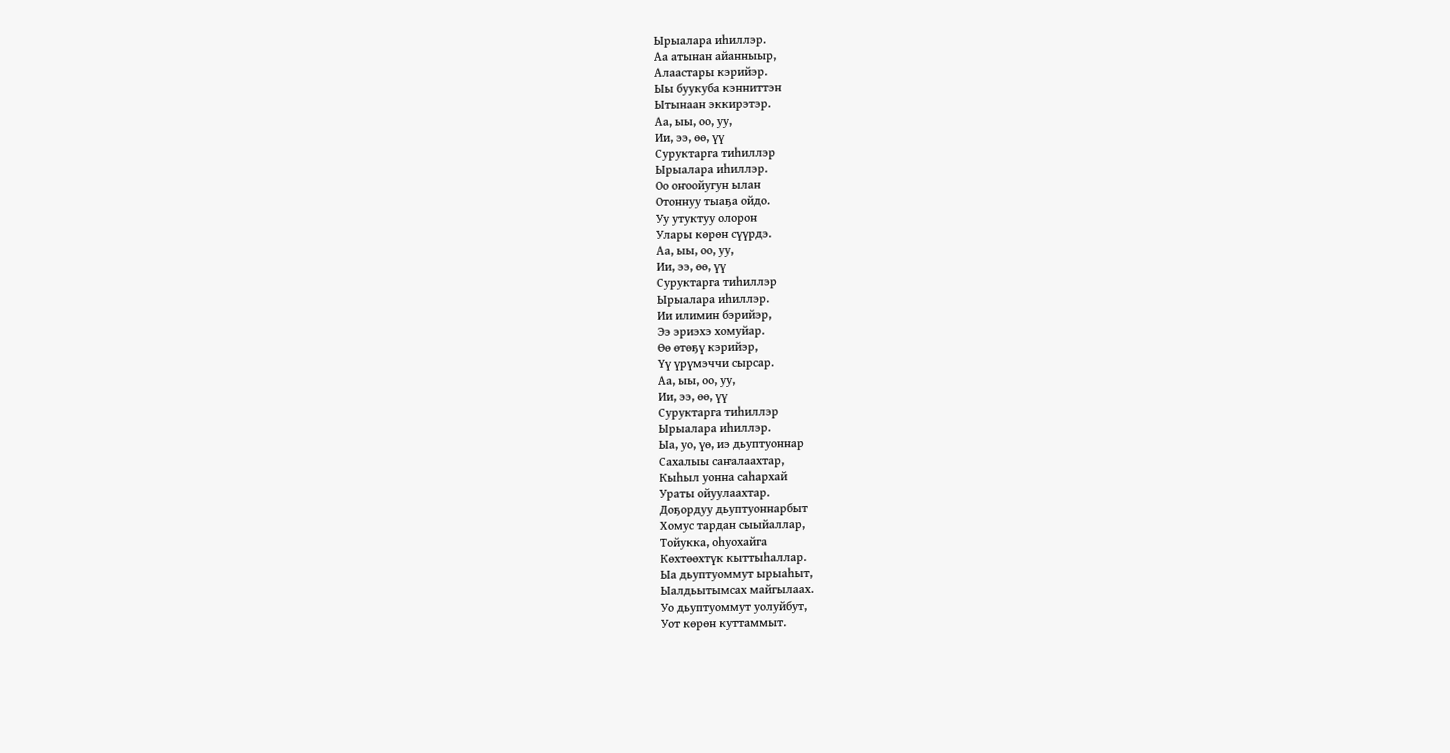Ырыалара иhиллэр.
Аа атынан айанныыр,
Алаастары кэрийэр.
Ыы буукуба кэнниттэн
Ытынаан эккирэтэр.
Аа, ыы, оо, уу,
Ии, ээ, өө, үү
Суруктарга тиhиллэр
Ырыалара иhиллэр.
Оо оҥоойугун ылан
Отоннуу тыаҕа ойдо.
Уу утуктуу олорон
Улары көрөн сүүрдэ.
Аа, ыы, оо, уу,
Ии, ээ, өө, үү
Суруктарга тиhиллэр
Ырыалара иhиллэр.
Ии илимин бэрийэр,
Ээ эриэхэ хомуйар.
Өө өтөҕү кэрийэр,
Үү үрүмэччи сырсар.
Аа, ыы, оо, уу,
Ии, ээ, өө, үү
Суруктарга тиhиллэр
Ырыалара иhиллэр.
Ыа, уо, үө, иэ дьуптуоннар
Сахалыы саҥалаахтар,
Кыhыл уонна саhархай
Ураты ойуулаахтар.
Доҕордуу дьуптуоннарбыт
Хомус тардан сыыйаллар,
Тойукка, оhуохайга
Көхтөөхтүк кыттыhаллар.
Ыа дьуптуоммут ырыаhыт,
Ыалдьытымсах майгылаах.
Уо дьуптуоммут уолуйбут,
Уот көрөн куттаммыт.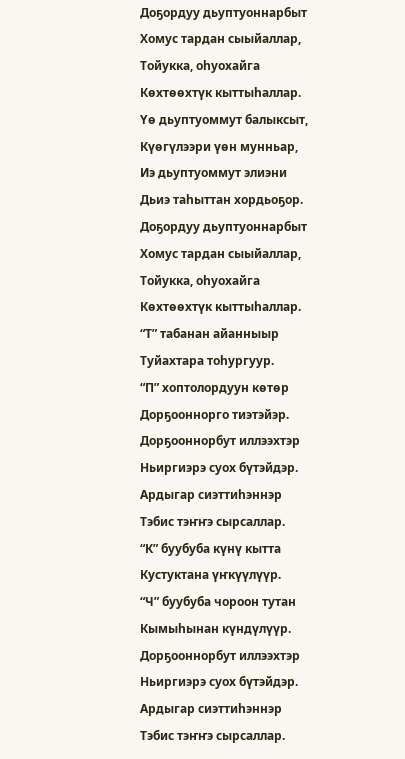Доҕордуу дьуптуоннарбыт
Хомус тардан сыыйаллар,
Тойукка, оhуохайга
Көхтөөхтүк кыттыhаллар.
Үө дьуптуоммут балыксыт,
Күөгүлээри үөн мунньар,
Иэ дьуптуоммут элиэни
Дьиэ таhыттан хордьоҕор.
Доҕордуу дьуптуоннарбыт
Хомус тардан сыыйаллар,
Тойукка, оhуохайга
Көхтөөхтүк кыттыhаллар.
“Т” табанан айанныыр
Туйахтара тоhургуур.
“П” хоптолордуун көтөр
Дорҕооннорго тиэтэйэр.
Дорҕооннорбут иллээхтэр
Ньиргиэрэ суох бүтэйдэр.
Ардыгар сиэттиhэннэр
Тэбис тэҥҥэ сырсаллар.
“К” буубуба күнү кытта
Кустуктана үҥкүүлүүр.
“Ч” буубуба чороон тутан
Кымыhынан күндүлүүр.
Дорҕооннорбут иллээхтэр
Ньиргиэрэ суох бүтэйдэр.
Ардыгар сиэттиhэннэр
Тэбис тэҥҥэ сырсаллар.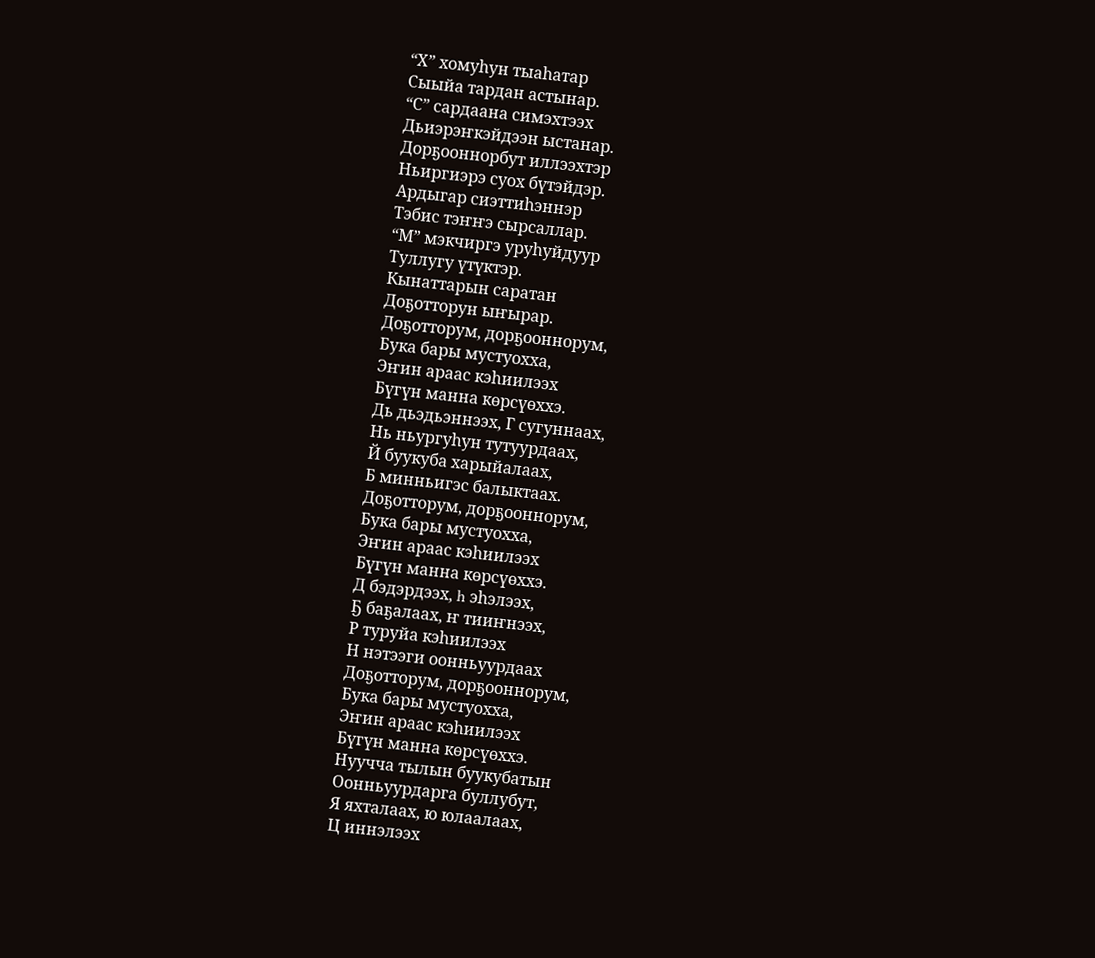“Х” хомуhун тыаhатар
Сыыйа тардан астынар.
“С” сардаана симэхтээх
Дьиэрэҥкэйдээн ыстанар.
Дорҕооннорбут иллээхтэр
Ньиргиэрэ суох бүтэйдэр.
Ардыгар сиэттиhэннэр
Тэбис тэҥҥэ сырсаллар.
“М” мэкчиргэ уруhуйдуур
Туллугу үтүктэр.
Кынаттарын саратан
Доҕотторун ыҥырар.
Доҕотторум, дорҕооннорум,
Бука бары мустуохха,
Эҥин араас кэhиилээх
Бүгүн манна көрсүөххэ.
Дь дьэдьэннээх, Г сугуннаах,
Нь ньургуhун тутуурдаах,
Й буукуба харыйалаах,
Б минньигэс балыктаах.
Доҕотторум, дорҕооннорум,
Бука бары мустуохха,
Эҥин араас кэhиилээх
Бүгүн манна көрсүөххэ.
Д бэдэрдээх, h эhэлээх,
Ҕ баҕалаах, ҥ тииҥнээх,
Р туруйа кэhиилээх
Н нэтээги оонньуурдаах
Доҕотторум, дорҕооннорум,
Бука бары мустуохха,
Эҥин араас кэhиилээх
Бүгүн манна көрсүөххэ.
Нуучча тылын буукубатын
Оонньуурдарга буллубут,
Я яхталаах, ю юлаалаах,
Ц иннэлээх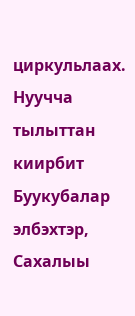циркульлаах.
Нуучча тылыттан киирбит
Буукубалар элбэхтэр,
Сахалыы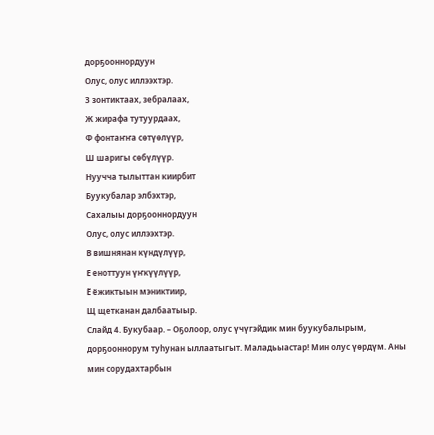дорҕооннордуун
Олус, олус иллээхтэр.
З зонтиктаах, зебралаах,
Ж жирафа тутуурдаах,
Ф фонтаҥҥа сөтүөлүүр,
Ш шаригы сөбүлүүр.
Нуучча тылыттан киирбит
Буукубалар элбэхтэр,
Сахалыы дорҕооннордуун
Олус, олус иллээхтэр.
В вишнянан күндүлүүр,
Е еноттуун үҥкүүлүүр,
Ё ёжиктыын мэниктиир,
Щ щетканан далбаатыыр.
Слайд 4. Букубаар. – Оҕолоор, олус үчүгэйдик мин буукубалырым, дорҕооннорум туhунан ыллаатыгыт. Маладьыастар! Мин олус үөрдүм. Аны мин сорудахтарбын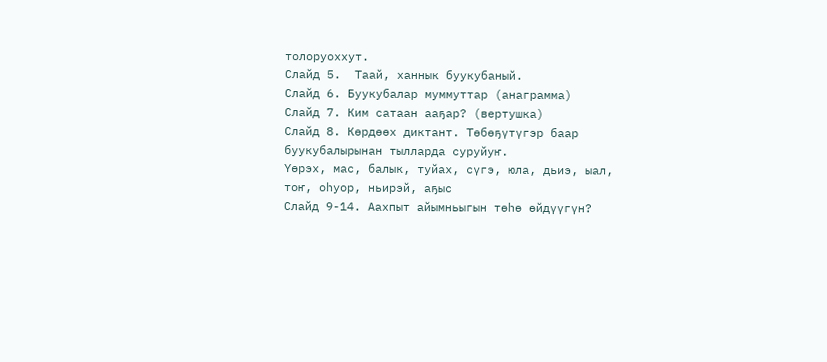толоруоххут.
Слайд 5.  Таай, ханнык буукубаный.
Слайд 6. Буукубалар муммуттар (анаграмма)
Слайд 7. Ким сатаан ааҕар? (вертушка)
Слайд 8. Көрдөөх диктант. Төбөҕүтүгэр баар буукубалырынан тылларда суруйуҥ.
Үөрэх, мас, балык, туйах, сүгэ, юла, дьиэ, ыал, тоҥ, оhуор, ньирэй, аҕыс
Слайд 9-14. Аахпыт айымньыгын төhө өйдүүгүн?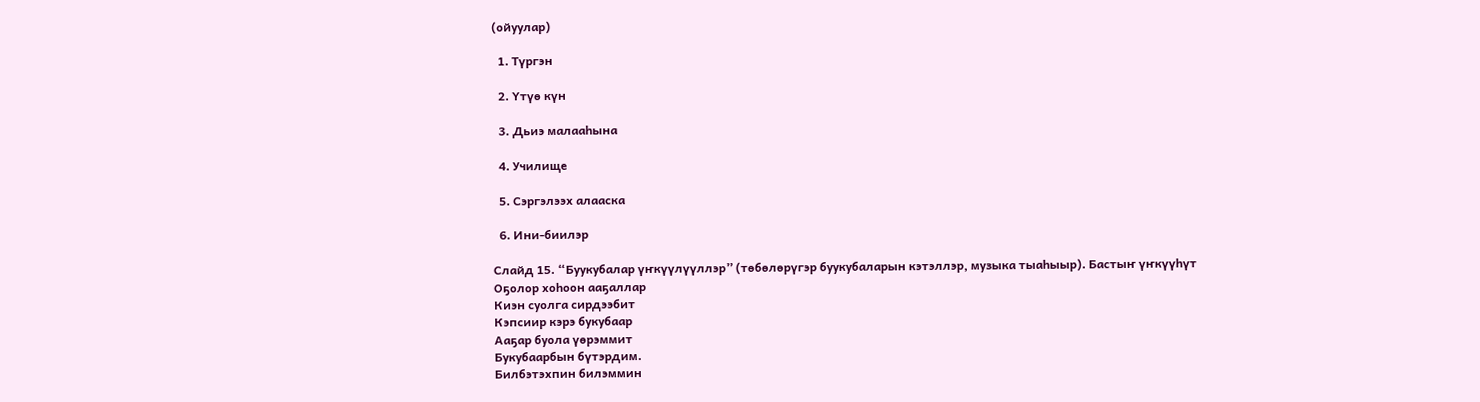(ойуулар)

  1. Түргэн

  2. Үтүө күн

  3. Дьиэ малааhына

  4. Училище

  5. Сэргэлээх алааска

  6. Ини-биилэр

Слайд 15. “Буукубалар үҥкүүлүүллэр” (төбөлөрүгэр буукубаларын кэтэллэр, музыка тыаhыыр). Бастыҥ үҥкүүhүт
Оҕолор хоhоон ааҕаллар
Киэн суолга сирдээбит
Кэпсиир кэрэ букубаар
Ааҕар буола үөрэммит
Букубаарбын бүтэрдим.
Билбэтэхпин билэммин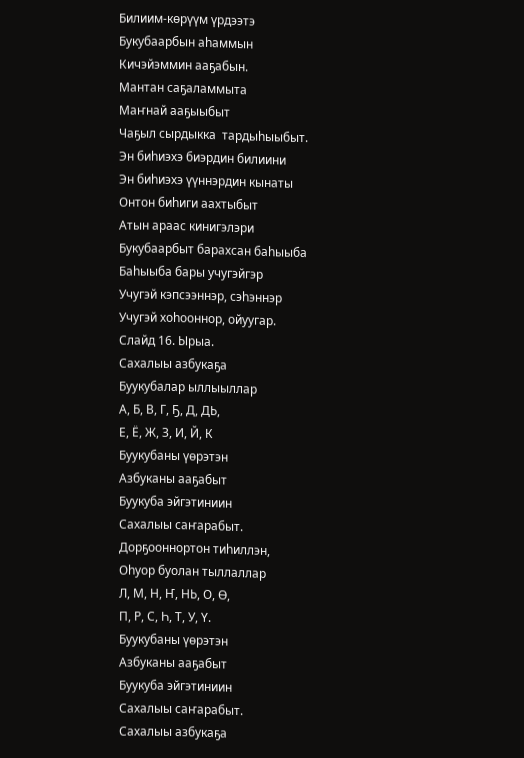Билиим-көрүүм үрдээтэ
Букубаарбын аһаммын
Кичэйэммин ааҕабын.
Мантан саҕаламмыта
Маҥнай ааҕыыбыт
Чаҕыл сырдыкка  тардыһыыбыт.
Эн биһиэхэ биэрдин билиини
Эн биһиэхэ үүннэрдин кынаты
Онтон биһиги аахтыбыт
Атын араас кинигэлэри
Букубаарбыт барахсан баһыыба
Баһыыба бары учугэйгэр
Учугэй кэпсээннэр, сэһэннэр
Учугэй хоһооннор, ойуугар.
Слайд 16. Ырыа.
Сахалыы азбукаҕа
Буукубалар ыллыыллар
А, Б, В, Г, Ҕ, Д, ДЬ,
Е, Ё, Ж, З, И, Й, К
Буукубаны үөрэтэн
Азбуканы ааҕабыт
Буукуба эйгэтиниин
Сахалыы саҥарабыт.
Дорҕооннортон тиhиллэн,
Оhуор буолан тыллаллар
Л, М, Н, Ҥ, НЬ, О, Ө,
П, Р, С, Һ, Т, У, Ү.
Буукубаны үөрэтэн
Азбуканы ааҕабыт
Буукуба эйгэтиниин
Сахалыы саҥарабыт.
Сахалыы азбукаҕа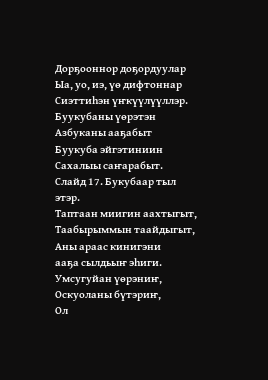Дорҕооннор доҕордуулар
Ыа, уо, иэ, үө дифтоннар
Сиэттиhэн үҥкүүлүүллэр.
Буукубаны үөрэтэн
Азбуканы ааҕабыт
Буукуба эйгэтиниин
Сахалыы саҥарабыт.
Слайд 17. Букубаар тыл этэр.
Таптаан миигин аахтыгыт,
Таабырыммын таайдыгыт,
Аны араас кинигэни
ааҕа сылдьыҥ эһиги.
Умсугуйан үөрэниҥ,
Оскуоланы бүтэриҥ,
Ол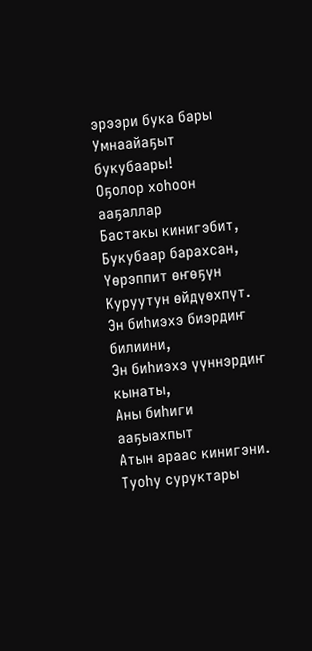эрээри бука бары
Умнаайаҕыт букубаары!
Оҕолор хоhоон ааҕаллар
Бастакы кинигэбит,
Букубаар барахсан,
Үөрэппит өҥөҕүн
Куруутун өйдүөхпүт.
Эн биһиэхэ биэрдиҥ билиини,
Эн биһиэхэ үүннэрдиҥ кынаты,
Аны биһиги ааҕыахпыт
Атын араас кинигэни.
Туоhу суруктары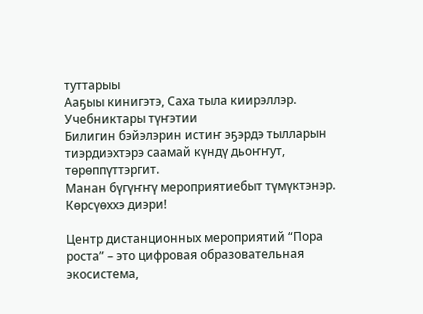туттарыы
Ааҕыы кинигэтэ, Саха тыла киирэллэр.
Учебниктары түҥэтии
Билигин бэйэлэрин истиҥ эҕэрдэ тылларын тиэрдиэхтэрэ саамай күндү дьоҥҥут, төрөппүттэргит.
Манан бүгүҥҥү мероприятиебыт түмүктэнэр.
Көрсүөххэ диэри!

Центр дистанционных мероприятий “Пора роста” – это цифровая образовательная экосистема,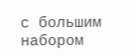с большим набором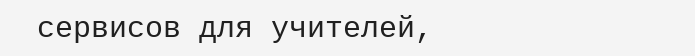сервисов для учителей,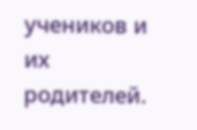учеников и их родителей.